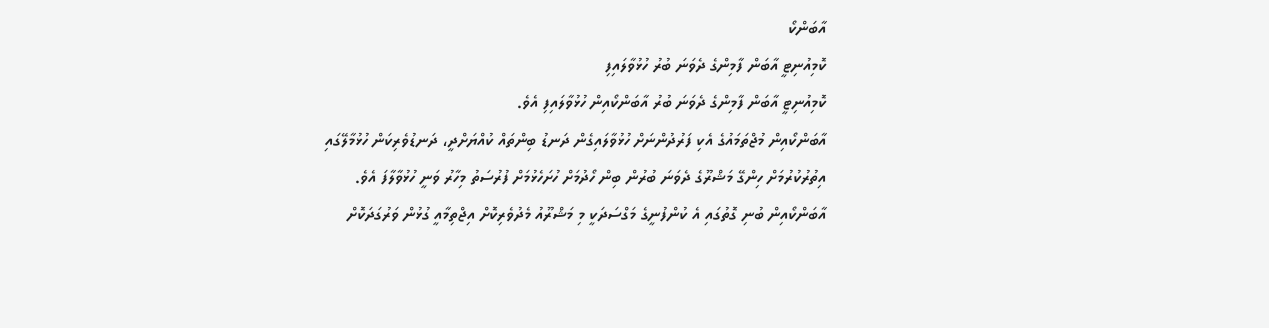އާބަންކޯ
ކޮމިއުނިޓީ އާބަން ފާމިންގެ ދެވަނަ ބުރު ހުޅުވާލައިފި
ކޮމިއުނިޓީ އާބަން ފާމިންގެ ދެވަނަ ބުރު އާބަންކޯއިން ހުޅުވާލައިފި އެވެ.
އާބަންކޯއިން މުޖްތަމައުގެ އެކި ފަރުދުންނަށް ހުޅުވާލައިގެން ދަނޑު ބިންތައް ކުއްޔަށްދީ، ދަނޑުވެރިކަން ހުޅުމާލޭގައި އިތުރުކުރުމަށް ހިންގޭ މަޝްރޫގެ ދެވަނަ ބުރުން ބިން ހޯދުމަށް ހުށަހެޅުމަށް ފުރުސަތު މިހާރު ވަނީ ހުޅުވާލާފަ އެވެ.
އާބަންކޯއިން ބުނި ގޮތުގައި އެ ކުންފުނީގެ މަގްސަދަކީ މި މަޝްރޫއު މެދުވެރިކޮށް އިޖްތިމާއީ ގުޅުން ވަރުގަދަކޮށް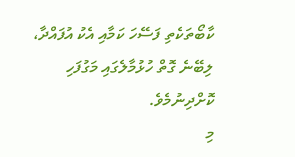ކާބޯތަކެތި ފަސޭހަ ކަމާއި އެކު އުފައްދާ، ލިބޭނެ ގޮތް ހުޅުމާލެގައި މަގުފަހި ކޮށްދިނުމެވެ.
މި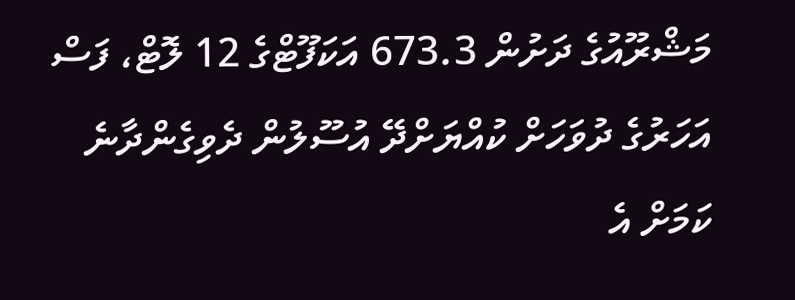މަޝްރޫއުގެ ދަށުން 673.3 އަކަފޫޓްގެ 12 ލޮޓް، ފަސް އަހަރުގެ ދުވަހަށް ކުއްޔަށްދޭ އުސޫލުން ދެވިގެންދާނެ ކަމަށް އެ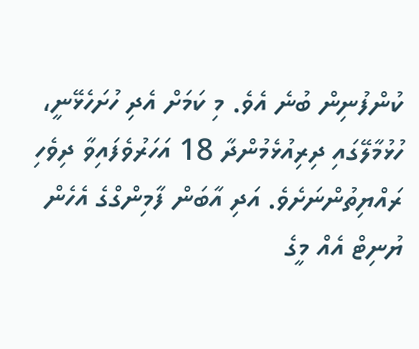ކުންފުނިން ބުނެ އެވެ. މި ކަމަށް އެދި ހުށަހެޅޭނީ، ހުޅުމާލޭގައި ދިރިއުޅެމުންދާ 18 އަހަރުވެފައިވާ ދިވެހި ރައްޔިތުންނަށެވެ. އަދި އާބަން ފާމިންގްގެ އެހެން ޔުނިޓް އެއް މީގެ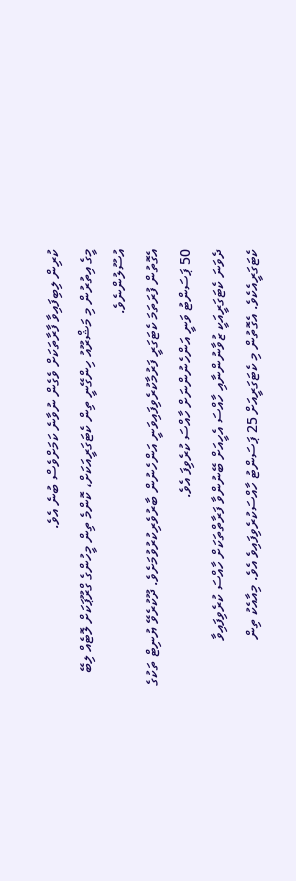ކުރިން ލިބިފައިވާ ފާރާތަކަށް ވެގެން ނުވާނެ ކަމަށްވެސް ބުނެ އެވެ.
މީގެ އިތުރުން މި މަޝްރޫއު ހިންގޭނީ ތިން ކެޓަގަރީއަކަށް، ކޮންމެ ތިން މީހުންގެ ގްރޫޕަކަށް ލޮޓެއް ލިބޭ އުސޫލުންނެވެ.
އެގޮތުން ފުރަތަމަ ކެޓަގަރީ ފަރުމާކުރެވިފައިވަނީ އަންހެނުން ބާރުވެރިކުރުވުމަށެވެ. ދޫކުރެވޭ ޔުނިޓް ތަކުގެ 50 ޕަސަންޓު ވަނީ އަންހެނުންނަށް ހާއްސަ ކުރެވިފަ އެވެ.
ދެވަނަ ކެޓަގަރީއަކީ ޒުވާނުންނާއި ހާއްސަ އެހީއަށް ބޭނުންވާ ފަރާތްތަކަށް ހާއްސަ ކުރެވިފައިވާ ކެޓަގަރީއެކެވެ. އެގޮތުން މި ކެޓަގަރީއަށް 25 ޕަސަންޓު ހާއްސަކުރެވިފައިވެ އެވެ. މިއާއެކު ތިން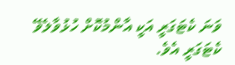ވަނަ ކެޓަގަރީ އަކީ އާންމުކޮށް ހުޅުވާލެވޭ ކެޓަގަރީ އެވެ.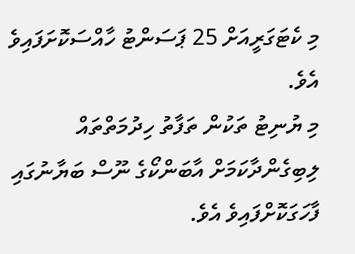މި ކެޓަގަރީއަށް 25 ޕަސަންޓު ހާއްސަކޮށަފައިވެ އެވެ.
މި ޔުނިޓު ތަކުން ތަފާތު ހިދުމަތްތައް ލިބިގެންދާކަމަށް އާބަންކޯގެ ނޫސް ބަޔާނުގައި ފާހަގަކޮށްފައިވެ އެވެ.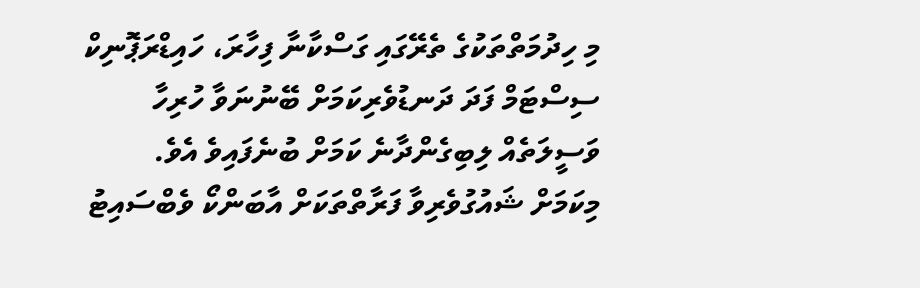މި ހިދުމަތްތަކުގެ ތެރޭގައި ގަސްކާނާ ފިހާރަ، ހައިޑްރަޕޮނިކް ސިސްޓަމް ފަދަ ދަނޑުވެރިކަމަށް ބޭނުނަވާ ހުރިހާ ވަސީލަތެއް ލިބިގެންދާނެ ކަމަށް ބުނެފައިވެ އެވެ.
މިކަމަށް ޝައުގުވެރިވާ ފަރާތްތަކަށް އާބަންކޯ ވެބްސައިޓު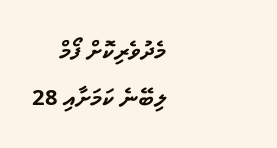މެދުވެރިކޮށް ފޯމް ލިބޭނެ ކަމަށާއި 28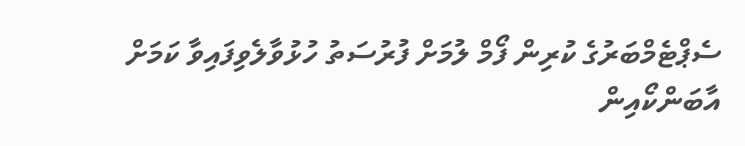ސެޕްޓެމްބަރުގެ ކުރިން ފޯމް ލުމަށް ފުރުސަތު ހުޅުވާލެވިފައިވާ ކަމަށް އާބަންކޯއިން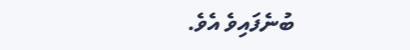ބުނެފައިވެ އެވެ.